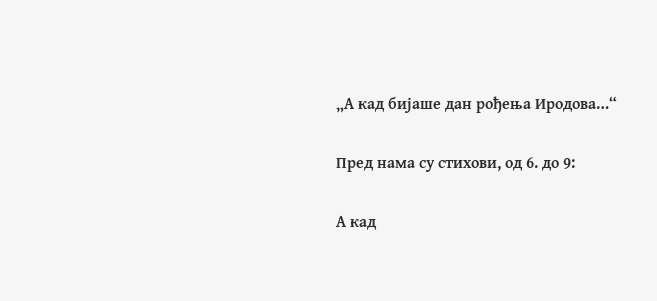„А кад бијаше дан рођења Иродова…“

Пред нама су стихови, од 6. до 9:

А кад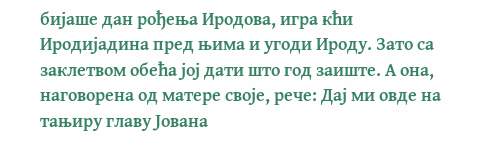бијаше дан рођења Иродова, игра кћи Иродијадина пред њима и угоди Ироду. Зато са заклетвом обећа јој дати што год заиште. А она, наговорена од матере своје, рече: Дај ми овде на тањиру главу Јована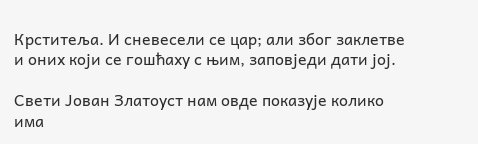Крститеља. И сневесели се цар; али због заклетве и оних који се гошћаху с њим, заповједи дати јој.

Свети Јован Златоуст нам овде показује колико има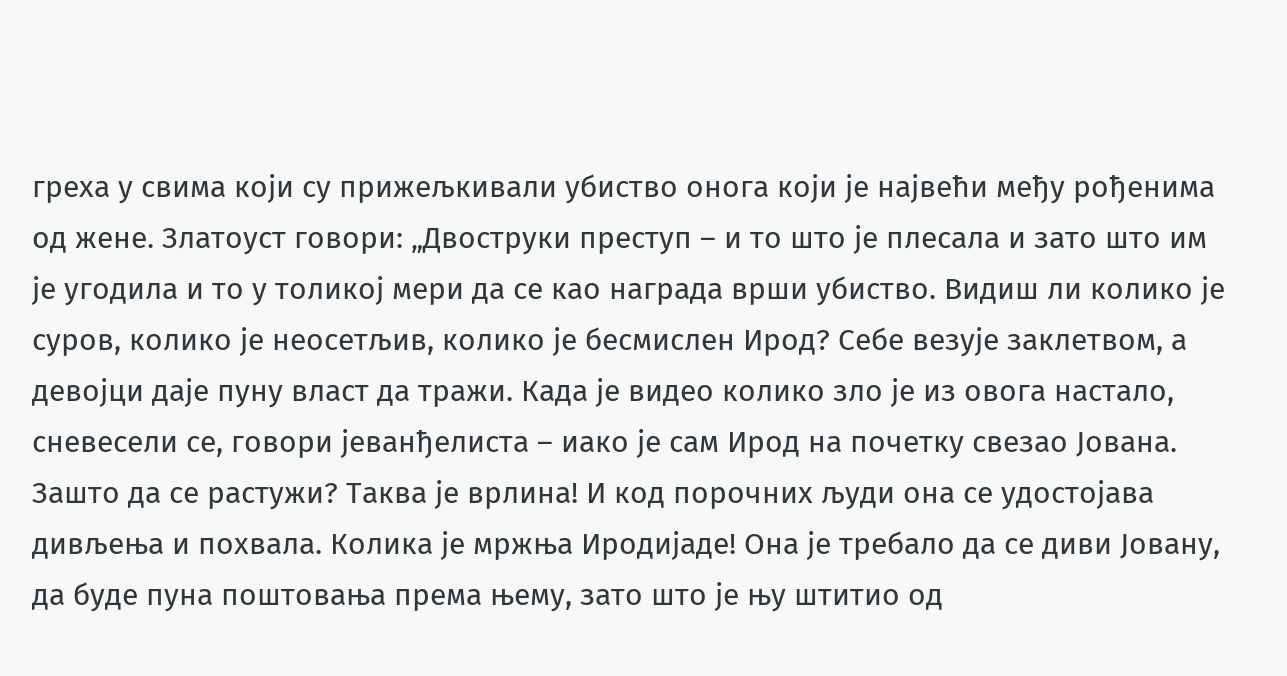греха у свима који су прижељкивали убиство онога који је највећи међу рођенима од жене. Златоуст говори: „Двоструки преступ – и то што је плесала и зато што им је угодила и то у толикој мери да се као награда врши убиство. Видиш ли колико је суров, колико је неосетљив, колико је бесмислен Ирод? Себе везује заклетвом, а девојци даје пуну власт да тражи. Када је видео колико зло је из овога настало, сневесели се, говори јеванђелиста – иако је сам Ирод на почетку свезао Јована. Зашто да се растужи? Таква је врлина! И код порочних људи она се удостојава дивљења и похвала. Колика је мржња Иродијаде! Она је требало да се диви Јовану, да буде пуна поштовања према њему, зато што је њу штитио од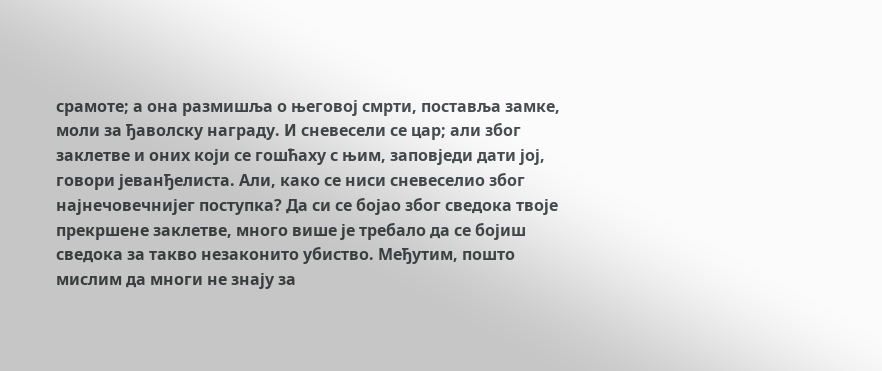срамоте; а она размишља о његовој смрти, поставља замке, моли за ђаволску награду. И сневесели се цар; али због заклетве и оних који се гошћаху с њим, заповједи дати јој, говори јеванђелиста. Али, како се ниси сневеселио због најнечовечнијег поступка? Да си се бојао због сведока твоје прекршене заклетве, много више је требало да се бојиш сведока за такво незаконито убиство. Међутим, пошто мислим да многи не знају за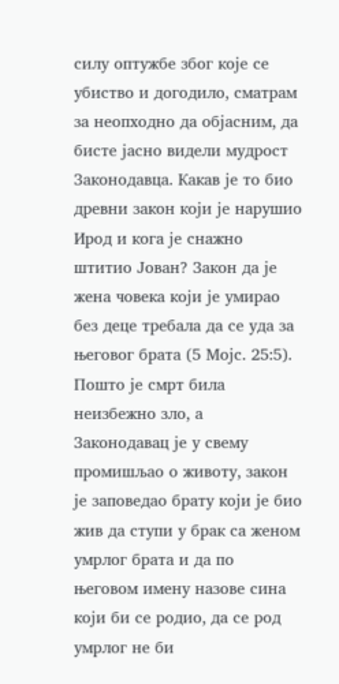силу оптужбе због које се убиство и догодило, сматрам за неопходно да објасним, да бисте јасно видели мудрост Законодавца. Какав је то био древни закон који је нарушио Ирод и кога је снажно штитио Јован? Закон да је жена човека који је умирао без деце требала да се уда за његовог брата (5 Мојс. 25:5). Пошто је смрт била неизбежно зло, а Законодавац је у свему промишљао о животу, закон је заповедао брату који је био жив да ступи у брак са женом умрлог брата и да по његовом имену назове сина који би се родио, да се род умрлог не би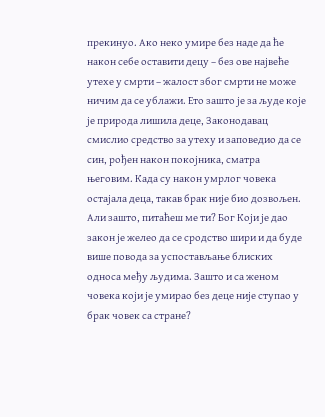прекинуо. Ако неко умире без наде да ће након себе оставити децу – без ове највеће утехе у смрти – жалост због смрти не може ничим да се ублажи. Ето зашто је за људе које је природа лишила деце, Законодавац смислио средство за утеху и заповедио да се син, рођен након покојника, сматра његовим. Када су након умрлог човека остајала деца, такав брак није био дозвољен. Али зашто, питаћеш ме ти? Бог Који је дао закон је желео да се сродство шири и да буде више повода за успостављање блиских односа међу људима. Зашто и са женом човека који је умирао без деце није ступао у брак човек са стране?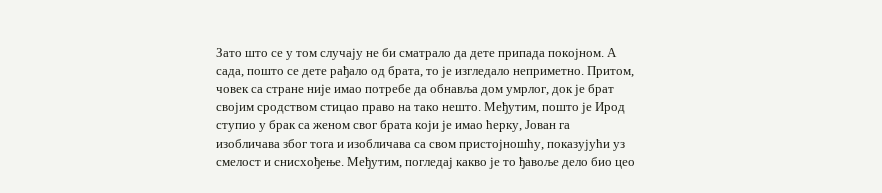Зато што се у том случају не би сматрало да дете припада покојном. А сада, пошто се дете рађало од брата, то је изгледало неприметно. Притом, човек са стране није имао потребе да обнавља дом умрлог, док је брат својим сродством стицао право на тако нешто. Међутим, пошто је Ирод ступио у брак са женом свог брата који је имао ћерку, Јован га изобличава због тога и изобличава са свом пристојношћу, показујући уз смелост и снисхођење. Међутим, погледај какво је то ђавоље дело био цео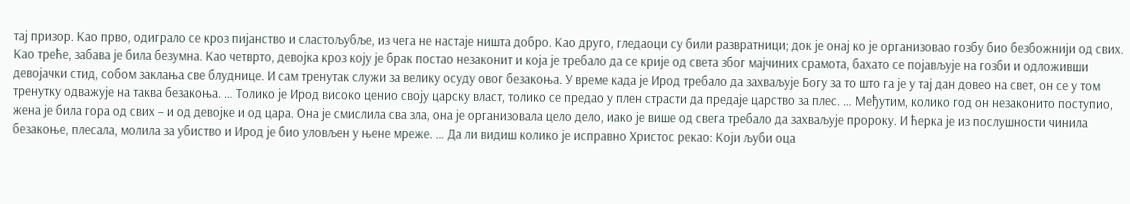тај призор. Као прво, одиграло се кроз пијанство и сластољубље, из чега не настаје ништа добро. Као друго, гледаоци су били развратници; док је онај ко је организовао гозбу био безбожнији од свих. Као треће, забава је била безумна. Као четврто, девојка кроз коју је брак постао незаконит и која је требало да се крије од света због мајчиних срамота, бахато се појављује на гозби и одложивши девојачки стид, собом заклања све блуднице. И сам тренутак служи за велику осуду овог безакоња. У време када је Ирод требало да захваљује Богу за то што га је у тај дан довео на свет, он се у том тренутку одважује на таква безакоња. … Толико је Ирод високо ценио своју царску власт, толико се предао у плен страсти да предаје царство за плес. … Међутим, колико год он незаконито поступио, жена је била гора од свих – и од девојке и од цара. Она је смислила сва зла, она је организовала цело дело, иако је више од свега требало да захваљује пророку. И ћерка је из послушности чинила безакоње, плесала, молила за убиство и Ирод је био уловљен у њене мреже. … Да ли видиш колико је исправно Христос рекао: Који љуби оца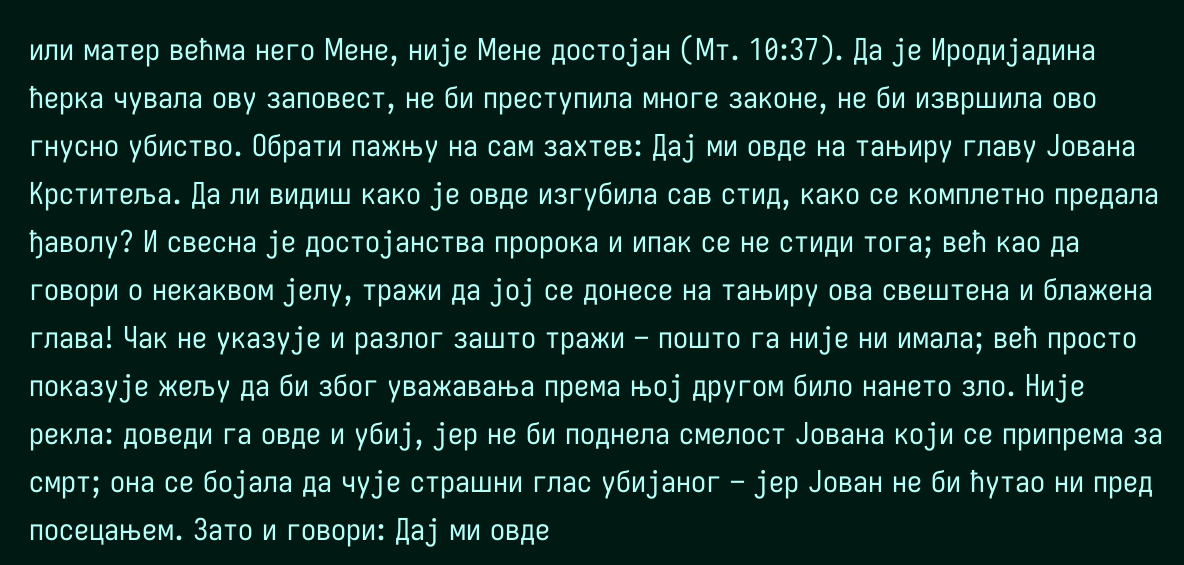или матер већма него Мене, није Мене достојан (Мт. 10:37). Да је Иродијадина ћерка чувала ову заповест, не би преступила многе законе, не би извршила ово гнусно убиство. Обрати пажњу на сам захтев: Дај ми овде на тањиру главу Јована Крститеља. Да ли видиш како је овде изгубила сав стид, како се комплетно предала ђаволу? И свесна је достојанства пророка и ипак се не стиди тога; већ као да говори о некаквом јелу, тражи да јој се донесе на тањиру ова свештена и блажена глава! Чак не указује и разлог зашто тражи – пошто га није ни имала; већ просто показује жељу да би због уважавања према њој другом било нането зло. Није рекла: доведи га овде и убиј, јер не би поднела смелост Јована који се припрема за смрт; она се бојала да чује страшни глас убијаног – јер Јован не би ћутао ни пред посецањем. Зато и говори: Дај ми овде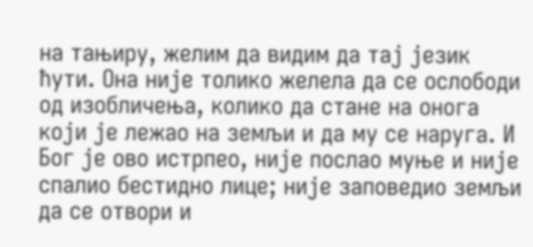на тањиру, желим да видим да тај језик ћути. Она није толико желела да се ослободи од изобличења, колико да стане на онога који је лежао на земљи и да му се наруга. И Бог је ово истрпео, није послао муње и није спалио бестидно лице; није заповедио земљи да се отвори и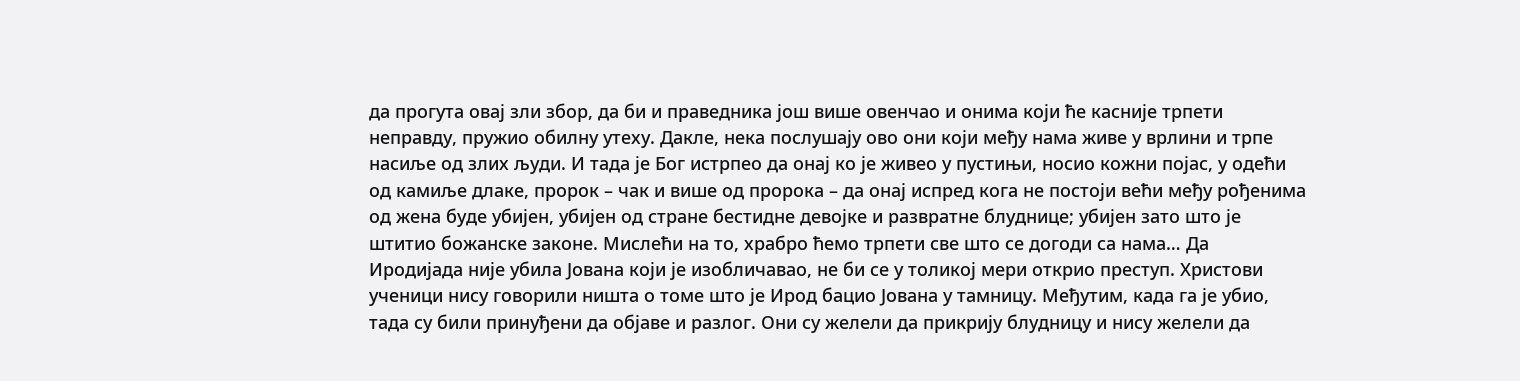да прогута овај зли збор, да би и праведника још више овенчао и онима који ће касније трпети неправду, пружио обилну утеху. Дакле, нека послушају ово они који међу нама живе у врлини и трпе насиље од злих људи. И тада је Бог истрпео да онај ко је живео у пустињи, носио кожни појас, у одећи од камиље длаке, пророк – чак и више од пророка – да онај испред кога не постоји већи међу рођенима од жена буде убијен, убијен од стране бестидне девојке и развратне блуднице; убијен зато што је штитио божанске законе. Мислећи на то, храбро ћемо трпети све што се догоди са нама… Да Иродијада није убила Јована који је изобличавао, не би се у толикој мери открио преступ. Христови ученици нису говорили ништа о томе што је Ирод бацио Јована у тамницу. Међутим, када га је убио, тада су били принуђени да објаве и разлог. Они су желели да прикрију блудницу и нису желели да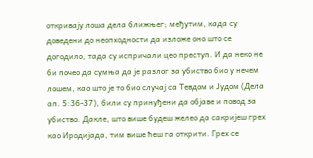откривају лоша дела ближњег; међутим, када су доведени до неопходности да изложе оно што се догодило, тада су испричали цео преступ. И да неко не би почео да сумња да је разлог за убиство био у нечем лошем, као што је то био случај са Тевдом и Јудом (Дела ап. 5:36-37), били су принуђени да објаве и повод за убиство. Дакле, што више будеш желео да сакријеш грех као Иродијада, тим више ћеш га открити. Грех се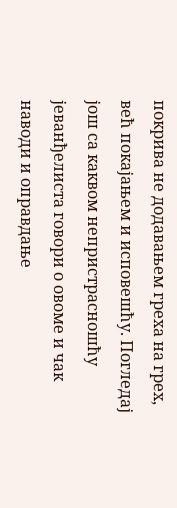покрива не додавањем греха на грех, већ покајањем и исповешћу. Погледај још са каквом непристрасношћу јеванђелиста говори о овоме и чак наводи и оправдање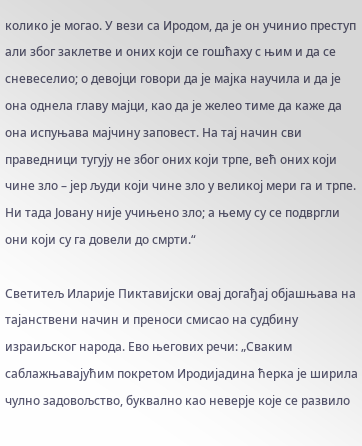колико је могао. У вези са Иродом, да је он учинио преступ али због заклетве и оних који се гошћаху с њим и да се сневеселио; о девојци говори да је мајка научила и да је она однела главу мајци, као да је желео тиме да каже да она испуњава мајчину заповест. На тај начин сви праведници тугују не због оних који трпе, већ оних који чине зло – јер људи који чине зло у великој мери га и трпе. Ни тада Јовану није учињено зло; а њему су се подвргли они који су га довели до смрти.“

Светитељ Иларије Пиктавијски овај догађај објашњава на тајанствени начин и преноси смисао на судбину израиљског народа. Ево његових речи: „Сваким саблажњавајућим покретом Иродијадина ћерка је ширила чулно задовољство, буквално као неверје које се развило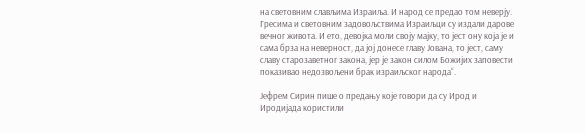на световним слављима Израиља. И народ се предао том неверју. Гресима и световним задовољствима Израиљци су издали дарове вечног живота. И ето, девојка моли своју мајку, то јест ону која је и сама брза на неверност, да јој донесе главу Јована, то јест, саму славу старозаветног закона, јер је закон силом Божијих заповести показивао недозвољени брак израиљског народа“.

Јефрем Сирин пише о предању које говори да су Ирод и Иродијада користили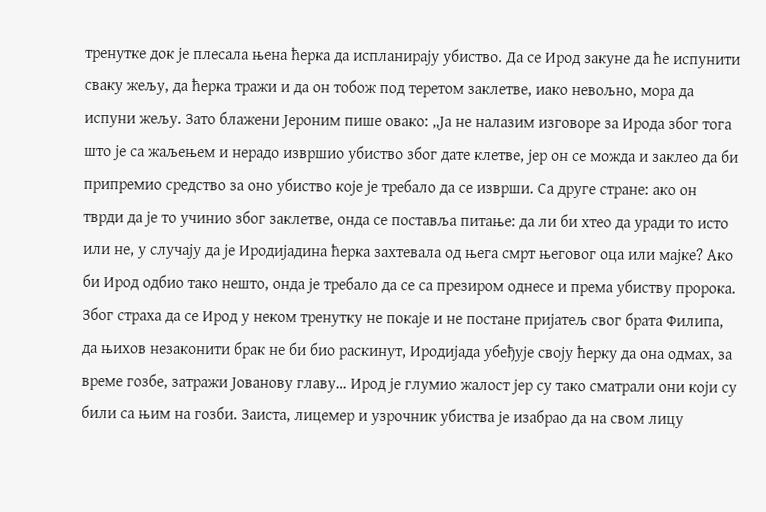тренутке док је плесала њена ћерка да испланирају убиство. Да се Ирод закуне да ће испунити сваку жељу, да ћерка тражи и да он тобож под теретом заклетве, иако невољно, мора да испуни жељу. Зато блажени Јероним пише овако: „Ја не налазим изговоре за Ирода због тога што је са жаљењем и нерадо извршио убиство због дате клетве, јер он се можда и заклео да би припремио средство за оно убиство које је требало да се изврши. Са друге стране: ако он тврди да је то учинио због заклетве, онда се поставља питање: да ли би хтео да уради то исто или не, у случају да је Иродијадина ћерка захтевала од њега смрт његовог оца или мајке? Ако би Ирод одбио тако нешто, онда је требало да се са презиром однесе и према убиству пророка. Због страха да се Ирод у неком тренутку не покаје и не постане пријатељ свог брата Филипа, да њихов незаконити брак не би био раскинут, Иродијада убеђује своју ћерку да она одмах, за време гозбе, затражи Јованову главу… Ирод је глумио жалост јер су тако сматрали они који су били са њим на гозби. Заиста, лицемер и узрочник убиства је изабрао да на свом лицу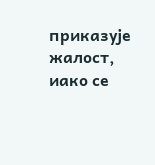приказује жалост, иако се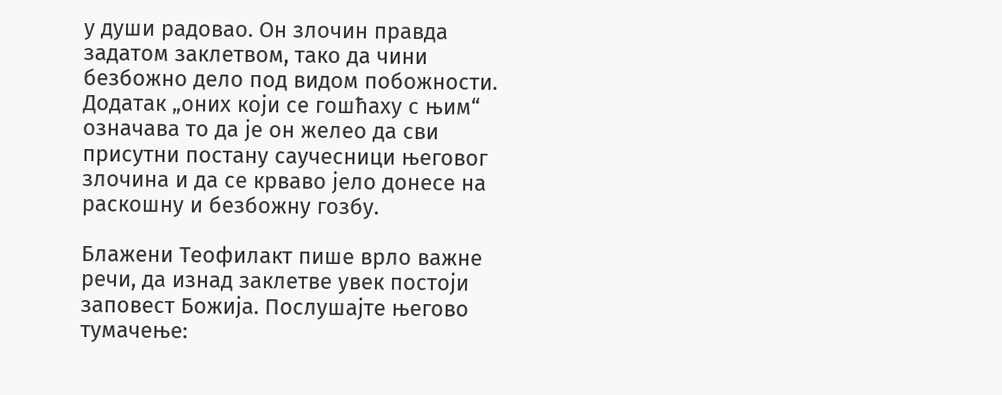у души радовао. Он злочин правда задатом заклетвом, тако да чини безбожно дело под видом побожности. Додатак „оних који се гошћаху с њим“ означава то да је он желео да сви присутни постану саучесници његовог злочина и да се крваво јело донесе на раскошну и безбожну гозбу.

Блажени Теофилакт пише врло важне речи, да изнад заклетве увек постоји заповест Божија. Послушајте његово тумачење: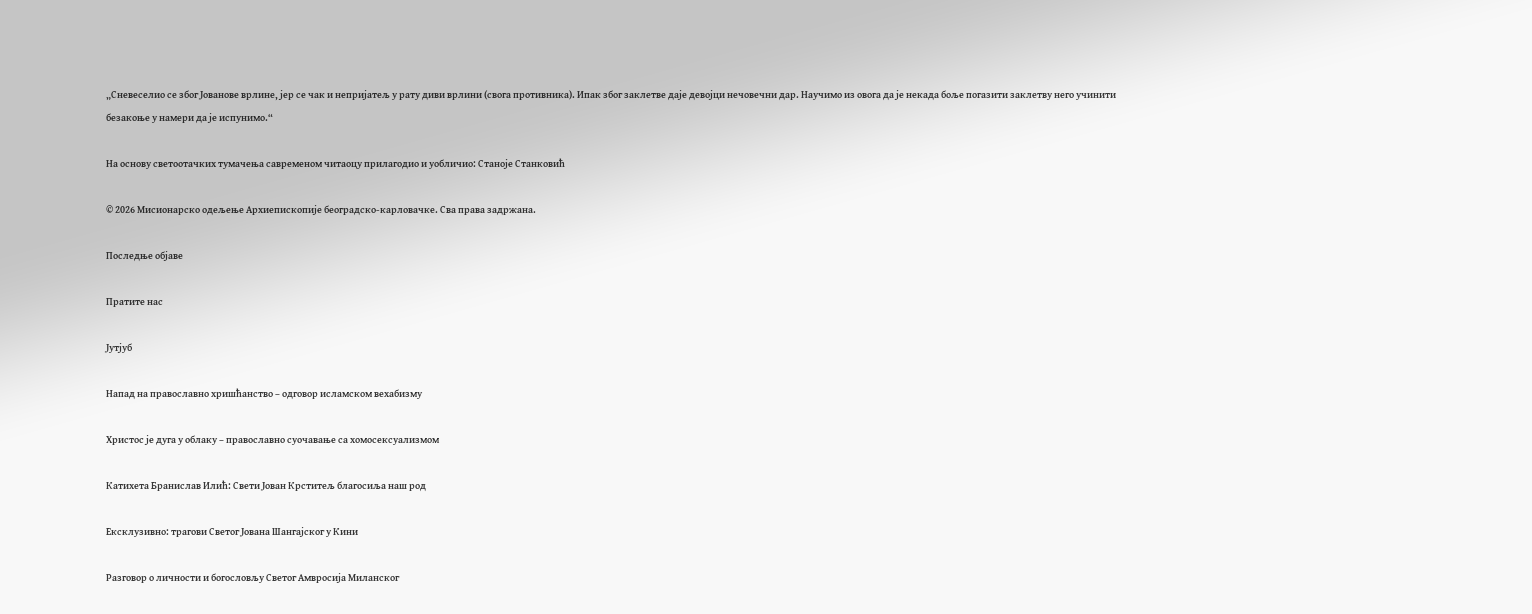„Сневеселио се због Јованове врлине, јер се чак и непријатељ у рату диви врлини (свога противника). Ипак због заклетве даје девојци нечовечни дар. Научимо из овога да је некада боље погазити заклетву него учинити безакоње у намери да је испунимо.“

На основу светоотачких тумачења савременом читаоцу прилагодио и уобличио: Станоје Станковић

© 2026 Мисионарско одељење Архиепископије београдско-карловачке. Сва права задржана.

Последње објаве

Пратите нас

Јутјуб

Напад на православно хришћанство – одговор исламском вехабизму

Христос је дуга у облаку – православно суочавање са хомосексуализмом

Катихета Бранислав Илић: Свети Јован Крститељ благосиља наш род

Ексклузивно: трагови Светог Јована Шангајског у Кини

Разговор о личности и богословљу Светог Амвросија Миланског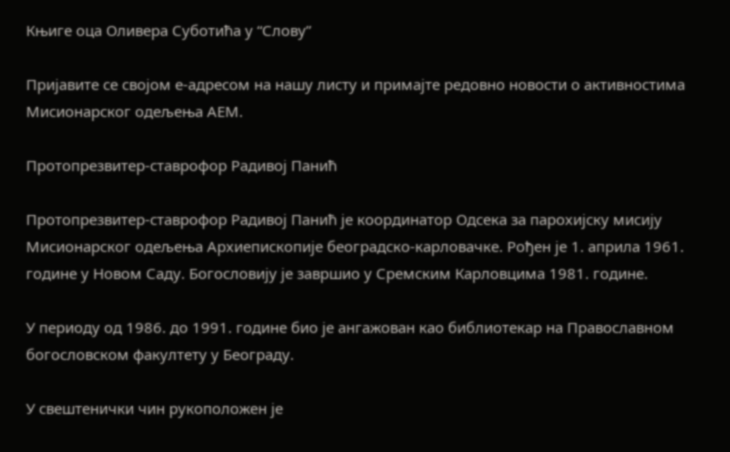Књиге оца Оливера Суботића у “Слову”

Пријавите се својом е-адресом на нашу листу и примајте редовно новости о активностима Мисионарског одељења АЕМ.

Протопрезвитер-ставрофор Радивој Панић

Протопрезвитер-ставрофор Радивој Панић је координатор Одсека за парохијску мисију Мисионарског одељења Архиепископије београдско-карловачке. Рођен је 1. априла 1961. године у Новом Саду. Богословију је завршио у Сремским Карловцима 1981. године.

У периоду од 1986. до 1991. године био је ангажован као библиотекар на Православном богословском факултету у Београду.

У свештенички чин рукоположен је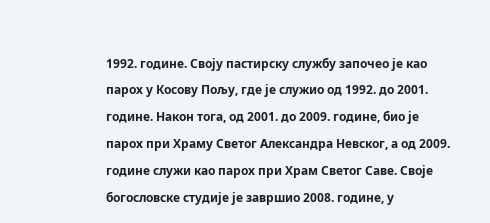1992. године. Своју пастирску службу започео је као парох у Косову Пољу, где је служио од 1992. до 2001. године. Након тога, од 2001. до 2009. године, био је парох при Храму Светог Александра Невског, а од 2009. године служи као парох при Храм Светог Саве. Своје богословске студије је завршио 2008. године, у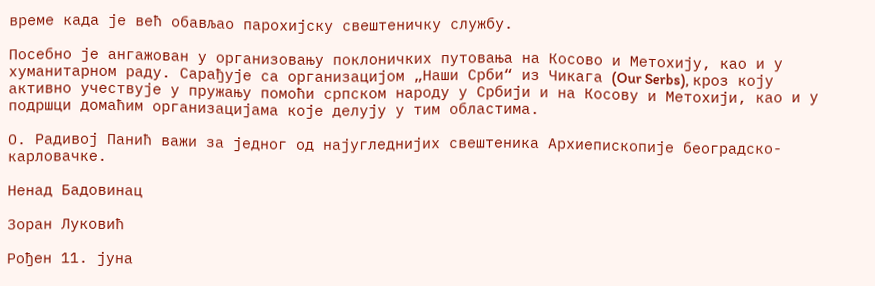време када је већ обављао парохијску свештеничку службу.

Посебно је ангажован у организовању поклоничких путовања на Косово и Метохију, као и у хуманитарном раду. Сарађује са организацијом „Наши Срби“ из Чикага (Our Serbs), кроз коју активно учествује у пружању помоћи српском народу у Србији и на Косову и Метохији, као и у подршци домаћим организацијама које делују у тим областима.

О. Радивој Панић важи за једног од најугледнијих свештеника Архиепископије београдско-карловачке.

Ненад Бадовинац

Зоран Луковић

Рођен 11. јуна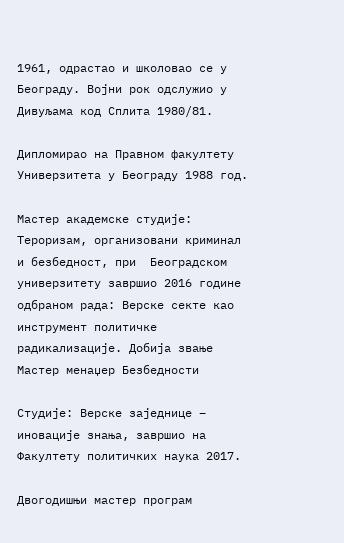1961, одрастао и школовао се у Београду. Војни рок одслужио у Дивуљама код Сплита 1980/81.

Дипломирао на Правном факултету Универзитета у Београду 1988 год.

Мастер академске студије: Тероризам, организовани криминал и безбедност, при  Београдском универзитету завршио 2016 године одбраном рада: Верске секте као инструмент политичке радикализације. Добија звање Мастер менаџер Безбедности

Студије: Верске заједнице – иновације знања, завршио на Факултету политичких наука 2017.

Двогодишњи мастер програм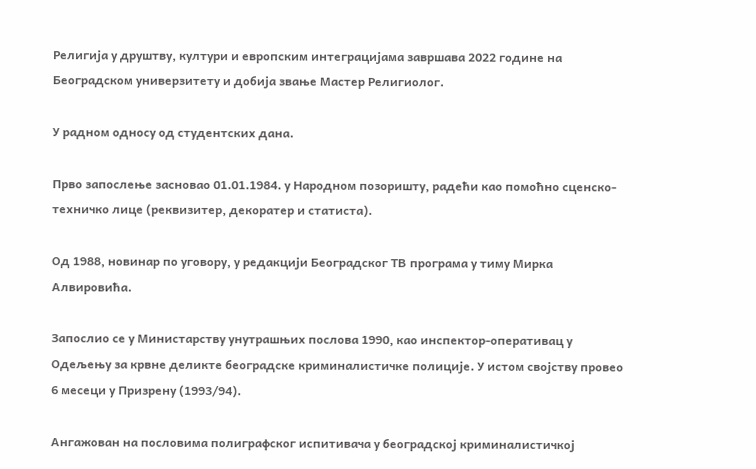Религија у друштву, култури и европским интеграцијама завршава 2022 године на Београдском универзитету и добија звање Мастер Религиолог.

У радном односу од студентских дана.

Прво запослење засновао 01.01.1984. у Народном позоришту, радећи као помоћно сценско-техничко лице (реквизитер, декоратер и статиста).

Од 1988, новинар по уговору, у редакцији Београдског ТВ програма у тиму Мирка Алвировића.

Запослио се у Министарству унутрашњих послова 1990, као инспектор-оперативац у Одељењу за крвне деликте београдске криминалистичке полиције. У истом својству провео 6 месеци у Призрену (1993/94).

Ангажован на пословима полиграфског испитивача у београдској криминалистичкој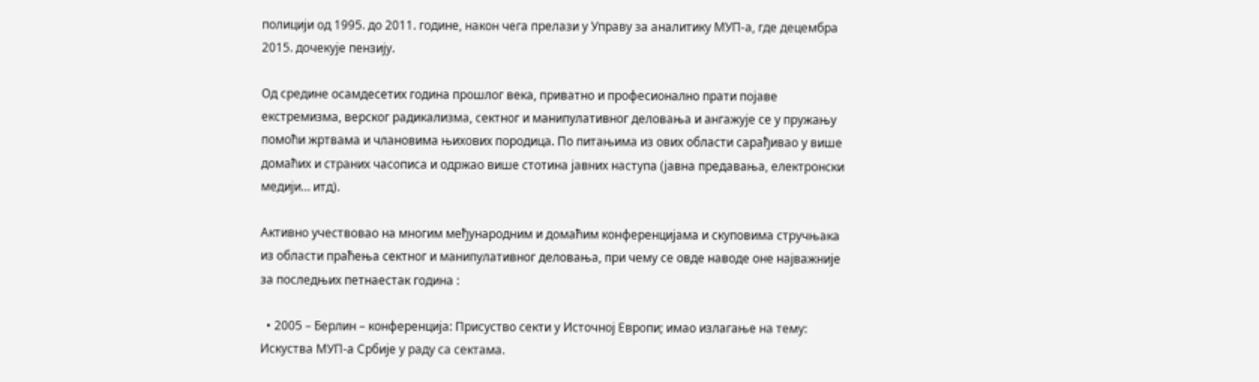полицији од 1995. до 2011. године, након чега прелази у Управу за аналитику МУП-а, где децембра 2015. дочекује пензију.

Од средине осамдесетих година прошлог века, приватно и професионално прати појаве екстремизма, верског радикализма, сектног и манипулативног деловања и ангажује се у пружању помоћи жртвама и члановима њихових породица. По питањима из ових области сарађивао у више домаћих и страних часописа и одржао више стотина јавних наступа (јавна предавања, електронски медији… итд).

Активно учествовао на многим међународним и домаћим конференцијама и скуповима стручњака из области праћења сектног и манипулативног деловања, при чему се овде наводе оне најважније за последњих петнаестак година :

  • 2005 – Берлин – конференција: Присуство секти у Источној Европи; имао излагање на тему: Искуства МУП-а Србије у раду са сектама.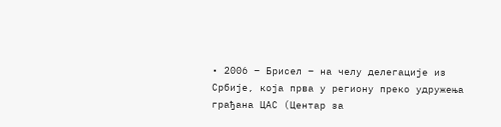• 2006 – Брисел – на челу делегације из Србије, која прва у региону преко удружења грађана ЦАС (Центар за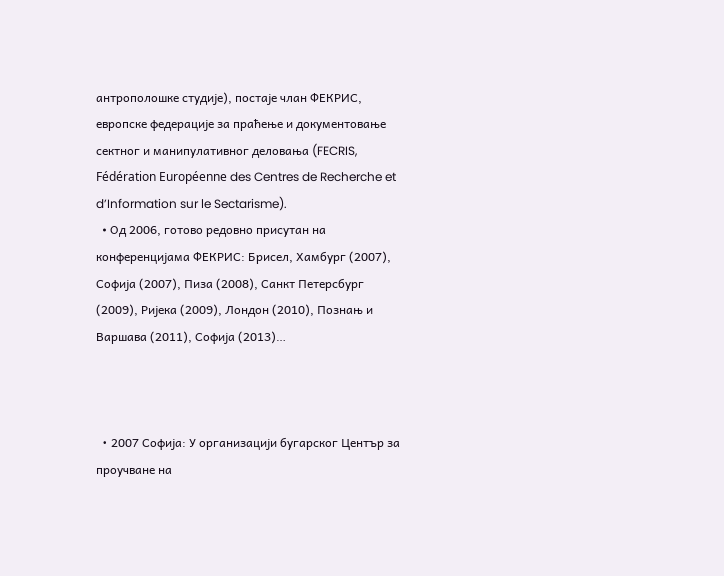антрополошке студије), постаје члан ФЕКРИС, европске федерације за праћење и документовање сектног и манипулативног деловања (FECRIS, Fédération Européenne des Centres de Recherche et d’Information sur le Sectarisme).
  • Oд 2006, готово редовно присутан на конференцијама ФЕКРИС: Брисел, Хамбург (2007), Софија (2007), Пиза (2008), Санкт Петерсбург (2009), Ријека (2009), Лондон (2010), Познањ и Варшава (2011), Софија (2013)…



  • 2007 Софија: У организацији бугарског Център за проучване на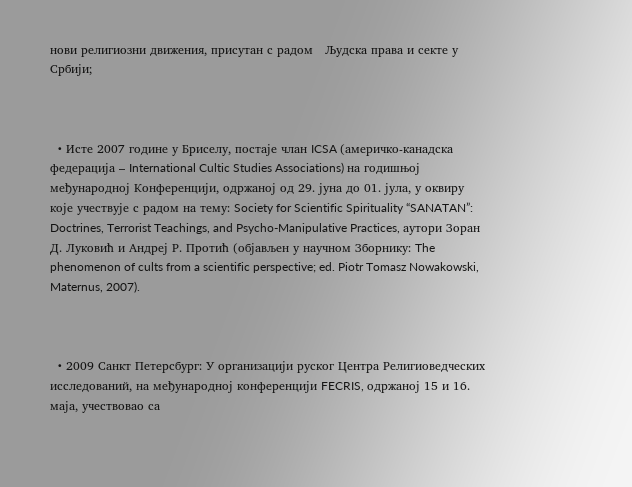нови религиозни движения, присутан с радом   Људска права и секте у Србији;



  • Исте 2007 године у Бриселу, постаје члан ICSA (америчко-канадска федерација – International Cultic Studies Associations) на годишњој међународној Конференцији, одржаној од 29. јуна до 01. јула, у оквиру које учествује с радом на тему: Society for Scientific Spirituality “SANATAN”: Doctrines, Terrorist Teachings, and Psycho-Manipulative Practices, аутори Зоран Д. Луковић и Андреј Р. Протић (објављен у научном Зборнику: The phenomenon of cults from a scientific perspective; ed. Piotr Tomasz Nowakowski, Maternus, 2007).



  • 2009 Санкт Петерсбург: У организацији руског Центра Религиоведческих исследований, на међународној конференцији FECRIS, одржаној 15 и 16. маја, учествовао са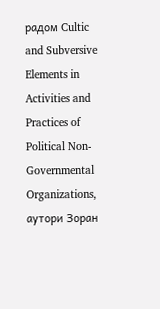радом Cultic and Subversive Elements in Activities and Practices of Political Non-Governmental Organizations, аутори Зоран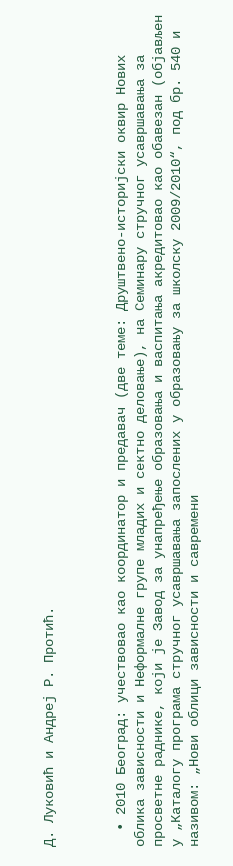Д. Луковић и Андреј Р. Протић.



  • 2010 Београд: учествовао као координатор и предавач (две теме: Друштвено-историјски оквир Нових облика зависности и Неформалне групе младих и сектно деловање), на Семинару стручног усавршавања за просветне раднике, који је Завод за унапређење образовања и васпитања акредитовао као обавезан (објављен у „Каталогу програма стручног усавршавања запослених у образовању за школску 2009/2010“, под бр. 540 и називом: „Нови облици зависности и савремени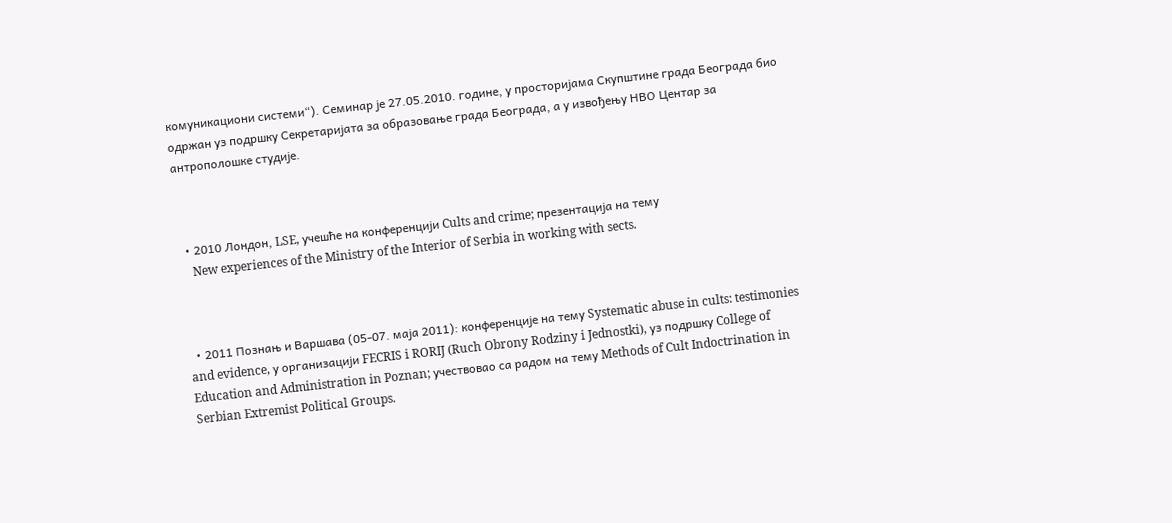комуникациони системи“). Семинар је 27.05.2010. године, у просторијама Скупштине града Београда био одржан уз подршку Секретаријата за образовање града Београда, а у извођењу НВО Центар за антрополошке студије.



  • 2010 Лондон, LSE, учешће на конференцији Cults and crime; презентација на тему
    New experiences of the Ministry of the Interior of Serbia in working with sects.



  • 2011 Познањ и Варшава (05-07. маја 2011): конференције на тему Systematic abuse in cults: testimonies and evidence, у организацији FECRIS i RORIJ (Ruch Obrony Rodziny i Jednostki), уз подршку College of Education and Administration in Poznan; учествовао са радом на тему Methods of Cult Indoctrination in Serbian Extremist Political Groups.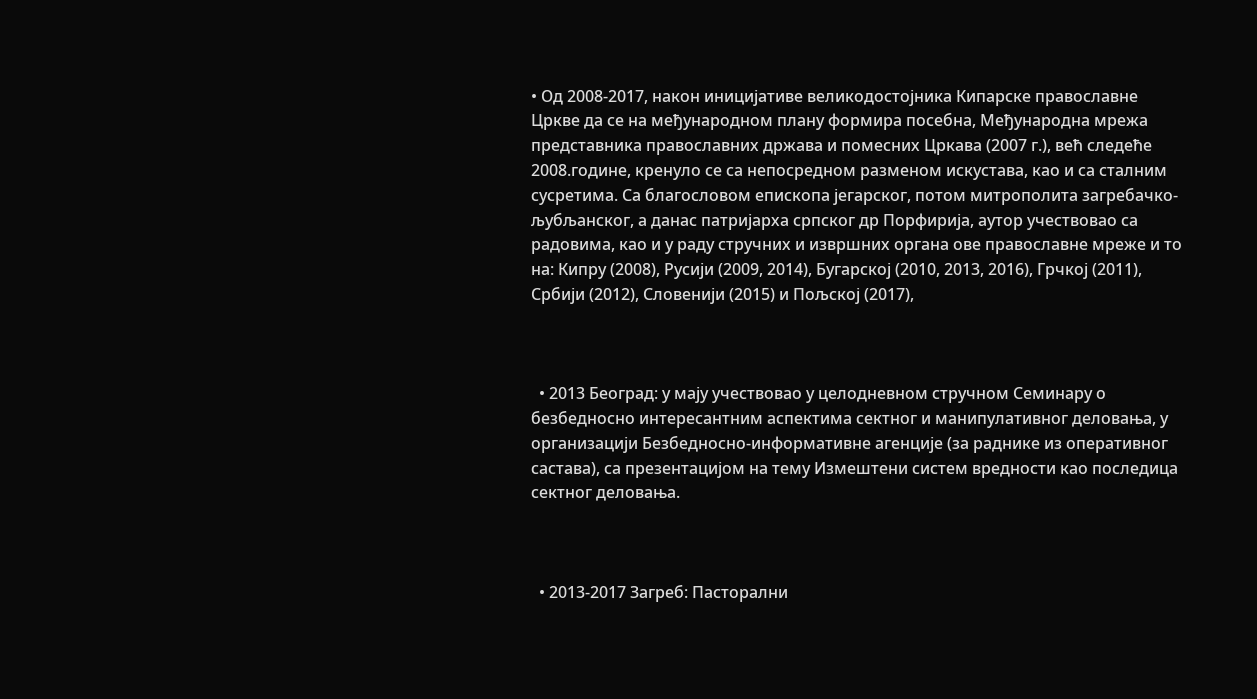• Од 2008-2017, након иницијативе великодостојника Кипарске православне Цркве да се на међународном плану формира посебна, Међународна мрежа представника православних држава и помесних Цркава (2007 г.), већ следеће 2008.године, кренуло се са непосредном разменом искустава, као и са сталним сусретима. Са благословом епископа јегарског, потом митрополита загребачко-љубљанског, а данас патријарха српског др Порфирија, аутор учествовао са радовима, као и у раду стручних и извршних органа ове православне мреже и то на: Кипру (2008), Русији (2009, 2014), Бугарској (2010, 2013, 2016), Грчкој (2011), Србији (2012), Словенији (2015) и Пољској (2017),



  • 2013 Београд: у мају учествовао у целодневном стручном Семинару о безбедносно интересантним аспектима сектног и манипулативног деловања, у организацији Безбедносно-информативне агенције (за раднике из оперативног састава), са презентацијом на тему Измештени систем вредности као последица сектног деловања.



  • 2013-2017 Загреб: Пасторални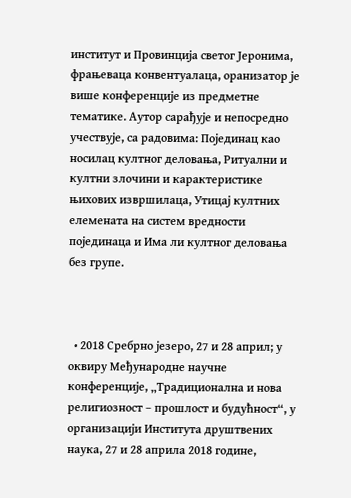институт и Провинција светог Јеронима, фрањеваца конвентуалаца, оранизатор је више конференције из предметне тематике. Аутор сарађује и непосредно учествује, са радовима: Појединац као носилац култног деловања, Ритуални и култни злочини и карактеристике њихових извршилаца, Утицај култних елемената на систем вредности појединаца и Има ли култног деловања без групе.



  • 2018 Сребрно језеро, 27 и 28 април; у оквиру Међународне научне конференције, „Традиционална и нова религиозност – прошлост и будућност“, у организацији Института друштвених наука, 27 и 28 априла 2018 године,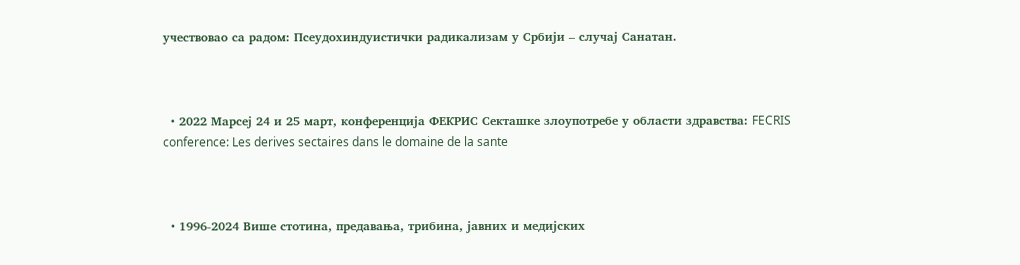учествовао са радом: Псеудохиндуистички радикализам у Србији – случај Санатан.



  • 2022 Марсеј 24 и 25 март, конференција ФЕКРИС Секташке злоупотребе у области здравства: FECRIS conference: Les derives sectaires dans le domaine de la sante



  • 1996-2024 Више стотина, предавања, трибина, јавних и медијских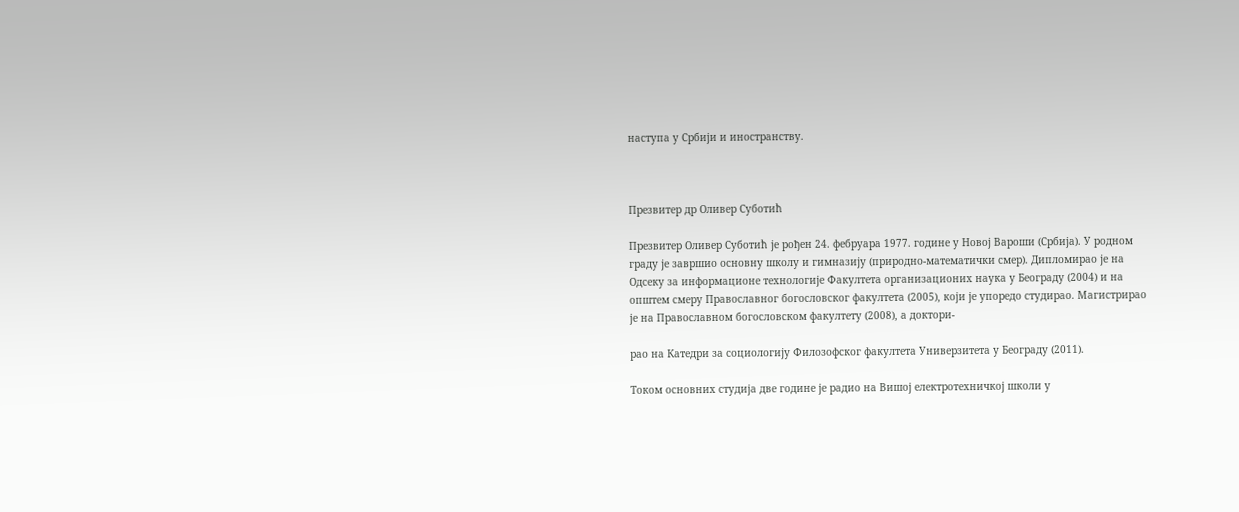наступа у Србији и иностранству.



Презвитер др Оливер Суботић

Презвитер Оливер Суботић је рођен 24. фебруара 1977. године у Новој Вароши (Србија). У родном граду је завршио основну школу и гимназију (природно-математички смер). Дипломирао је на Одсеку за информационе технологије Факултета организационих наука у Београду (2004) и на општем смеру Православног богословског факултета (2005), који је упоредо студирао. Магистрирао је на Православном богословском факултету (2008), а доктори-

рао на Катедри за социологију Филозофског факултета Универзитета у Београду (2011).

Током основних студија две године је радио на Вишој електротехничкој школи у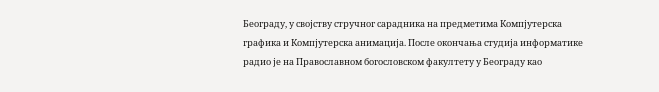Београду, у својству стручног сарадника на предметима Компјутерска графика и Компјутерска анимација. После окончања студија информатике радио је на Православном богословском факултету у Београду као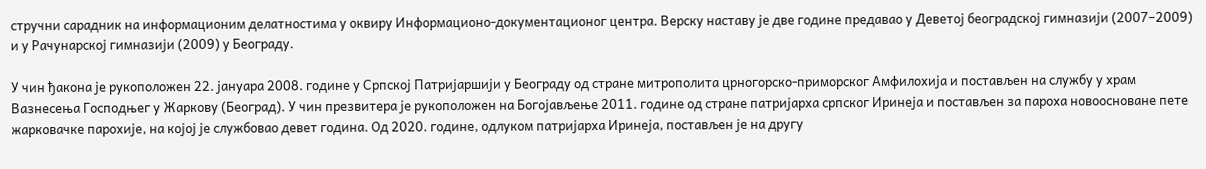стручни сарадник на информационим делатностима у оквиру Информационо-документационог центра. Верску наставу је две године предавао у Деветој београдској гимназији (2007–2009) и у Рачунарској гимназији (2009) у Београду.

У чин ђакона је рукоположен 22. јануара 2008. године у Српској Патријаршији у Београду од стране митрополита црногорско-приморског Амфилохија и постављен на службу у храм Вазнесења Господњег у Жаркову (Београд). У чин презвитера је рукоположен на Богојављење 2011. године од стране патријарха српског Иринеја и постављен за пароха новоосноване пете жарковачке парохије, на којој је службовао девет година. Од 2020. године, одлуком патријарха Иринеја, постављен је на другу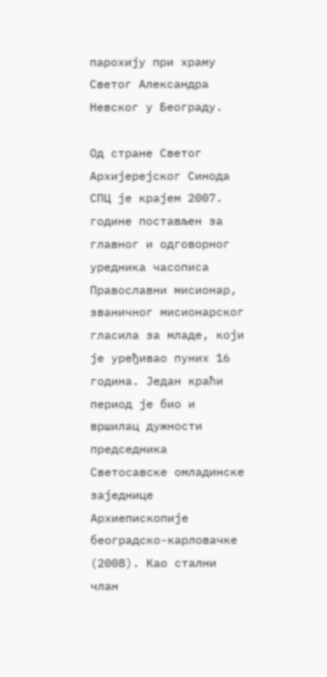парохију при храму Светог Александра Невског у Београду.

Од стране Светог Архијерејског Синода СПЦ је крајем 2007. године постављен за главног и одговорног уредника часописа Православни мисионар, званичног мисионарског гласила за младе, који је уређивао пуних 16 година. Један краћи период је био и вршилац дужности председника Светосавске омладинске заједнице Архиепископије београдско-карловачке (2008). Као стални члан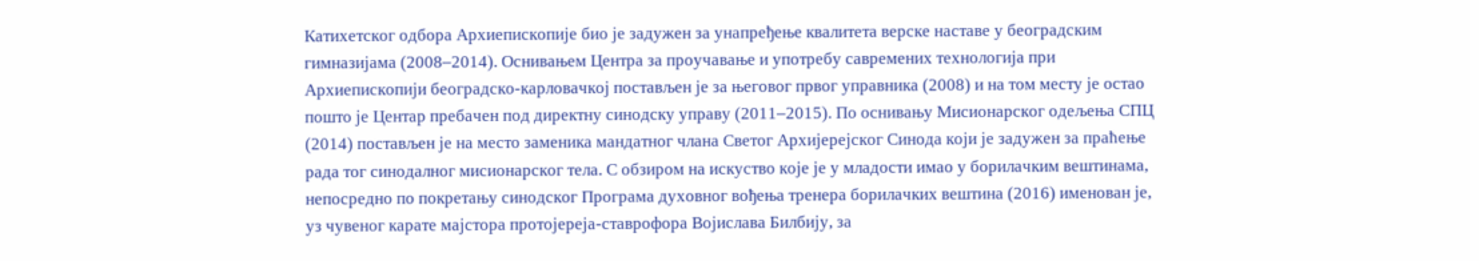Катихетског одбора Архиепископије био је задужен за унапређење квалитета верске наставе у београдским гимназијама (2008–2014). Оснивањем Центра за проучавање и употребу савремених технологија при Архиепископији београдско-карловачкој постављен је за његовог првог управника (2008) и на том месту је остао пошто је Центар пребачен под директну синодску управу (2011–2015). По оснивању Мисионарског одељења СПЦ (2014) постављен је на место заменика мандатног члана Светог Архијерејског Синода који је задужен за праћење рада тог синодалног мисионарског тела. С обзиром на искуство које је у младости имао у борилачким вештинама, непосредно по покретању синодског Програма духовног вођења тренера борилачких вештина (2016) именован је, уз чувеног карате мајстора протојереја-ставрофора Војислава Билбију, за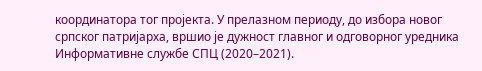координатора тог пројекта. У прелазном периоду, до избора новог српског патријарха, вршио је дужност главног и одговорног уредника Информативне службе СПЦ (2020–2021).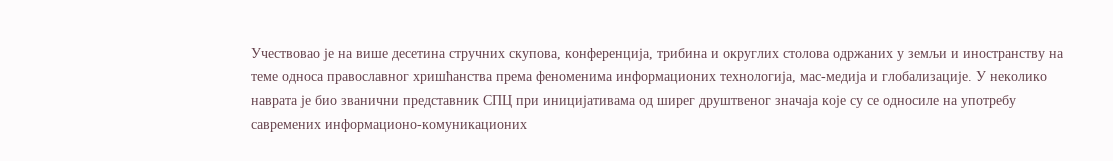Учествовао је на више десетина стручних скупова, конференција, трибина и округлих столова одржаних у земљи и иностранству на теме односа православног хришћанства према феноменима информационих технологија, мас-медија и глобализације. У неколико наврата је био званични представник СПЦ при иницијативама од ширег друштвеног значаја које су се односиле на употребу савремених информационо-комуникационих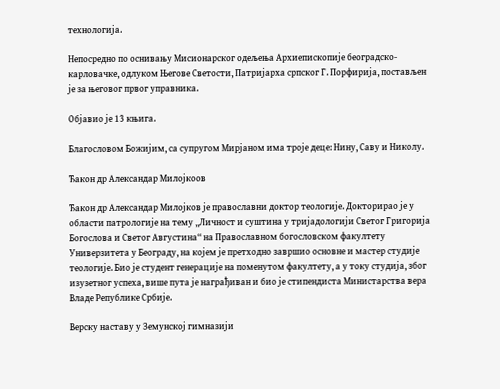технологија.

Непосредно по оснивању Мисионарског одељења Архиепископије београдско-карловачке, одлуком Његове Светости, Патријарха српског Г. Порфирија, постављен је за његовог првог управника.

Објавио је 13 књига.

Благословом Божијим, са супругом Мирјаном има троје деце: Нину, Саву и Николу.

Ђакон др Александар Милојкоов

Ђакон др Александар Милојков је православни доктор теологије. Докторирао је у области патрологије на тему „Личност и суштина у тријадологији Светог Григорија Богослова и Светог Августина“ на Православном богословском факултету Универзитета у Београду, на којем је претходно завршио основне и мастер студије теологије. Био је студент генерације на поменутом факултету, а у току студија, због изузетног успеха, више пута је награђиван и био је стипендиста Министарства вера Владе Републике Србије.

Верску наставу у Земунској гимназији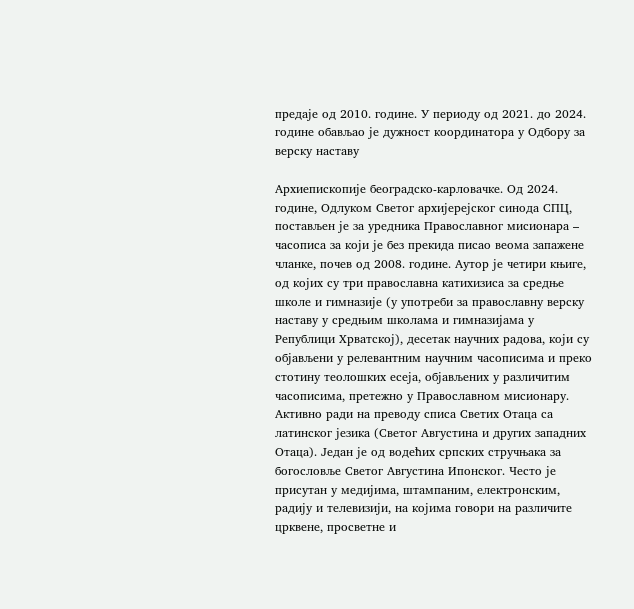предаје од 2010. године. У периоду од 2021. до 2024. године обављао је дужност координатора у Одбору за верску наставу

Архиепископије београдско-карловачке. Од 2024. године, Одлуком Светог архијерејског синода СПЦ, постављен је за уредника Православног мисионара – часописа за који је без прекида писао веома запажене чланке, почев од 2008. године. Аутор је четири књиге, од којих су три православна катихизиса за средње школе и гимназије (у употреби за православну верску наставу у средњим школама и гимназијама у Републици Хрватској), десетак научних радова, који су објављени у релевантним научним часописима и преко стотину теолошких есеја, објављених у различитим часописима, претежно у Православном мисионару. Активно ради на преводу списа Светих Отаца са латинског језика (Светог Августина и других западних Отаца). Један је од водећих српских стручњака за богословље Светог Августина Ипонског. Често је присутан у медијима, штампаним, електронским, радију и телевизији, на којима говори на различите црквене, просветне и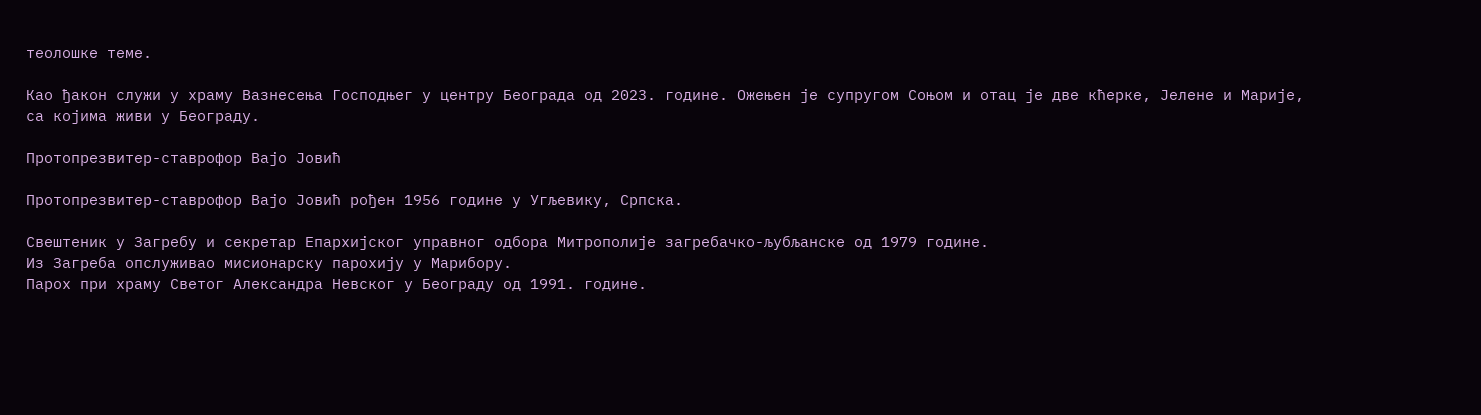теолошке теме.

Као ђакон служи у храму Вазнесења Господњег у центру Београда од 2023. године. Ожењен је супругом Соњом и отац је две кћерке, Јелене и Марије, са којима живи у Београду.

Протопрезвитер-ставрофор Вајо Јовић

Протопрезвитер-ставрофор Вајо Јовић рођен 1956 године у Угљевику, Српска.

Свештеник у Загребу и секретар Епархијског управног одбора Митрополије загребачко-љубљанске од 1979 године.
Из Загреба опслуживао мисионарску парохију у Марибору.
Парох при храму Светог Александра Невског у Београду од 1991. године.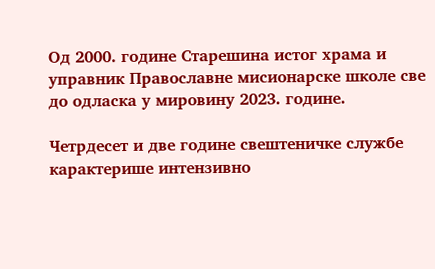Од 2000. године Старешина истог храма и управник Православне мисионарске школе све до одласка у мировину 2023. године.

Четрдесет и две године свештеничке службе карактерише интензивно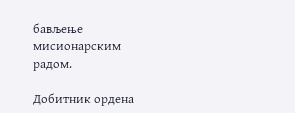бављење мисионарским радом.

Добитник ордена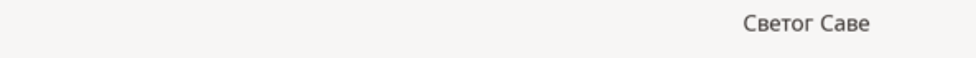Светог Саве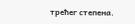трећег степена.